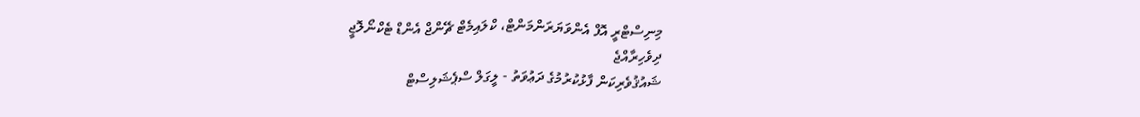މިނިސްޓްރީ އޮފް އެންވަޔަރަންމަންޓް، ކްލައިމެޓް ޗޭންޖް އެންޑް ޓެކްނޯލޮޖީ
ދިވެހިރާއްޖެ
ޝައުޤުވެރިކަން ފާޅުކުރުމުގެ ދަޢުވަތު - ލީގަލް ސްޕެޝަލިސްޓް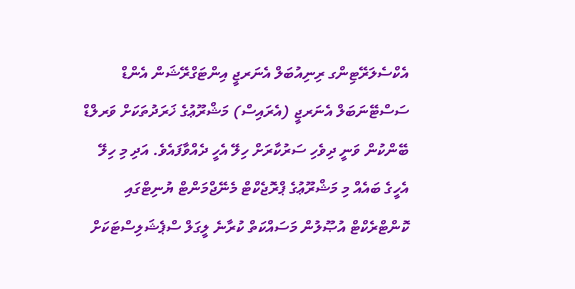އެކްސެލަރޭޓިންގ ރިނިއުބަލް އެނަރޖީ އިންޓަގްރޭޝަން އެންޑް ސަސްޓޭނަބަލް އެނަރޖީ (އެރައިސް) މަޝްރޫޢުގެ ޚަރަދުތަކަށް ވަރލްޑް ބޭންކުން ވަނީ ދިވެހި ސަރުކާރަށް ހިލޭ އެހީ ދެއްވާފައެވެ. އަދި މި ހިލޭ އެހީގެ ބައެއް މި މަޝްރޫޢުގެ ޕްރޮޖެކްޓް މެނޭޖްމަންޓް ޔުނިޓްގައި ކޮންޓްރެކްޓް އުޞޫލުން މަސައްކަތް ކުރާނެ ލީގަލް ސްޕެޝަލިސްޓަކަށް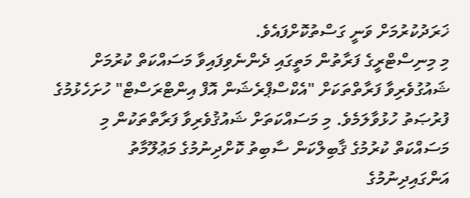ޚަރަދުކުރުމަށް ވަނީ ގަސްތުކޮށްފައެވެ.
މި މިނިސްޓްރީގެ ފަރާތުން މަތީގައި ދެންނެވިފައިވާ މަސައްކަތް ކުރުމަށް ޝައުގުވެރިވާ ފަރާތްތަކަށް "އެކްސްޕްރެޝަން އޮފް އިންޓްރަސްޓް" ހުށަހެޅުމުގެ ފުރުޞަތު ހުޅުވާލަމެވެ. މި މަސައްކަތަށް ޝައުޤުވެރިވާ ފަރާތްތަކުން މި މަސައްކަތް ކުރުމުގެ ޤާބިލްކަން ސާބިތު ކޮށްދިނުމުގެ މަޢުލޫމާތު އަންގައިދިނުމުގެ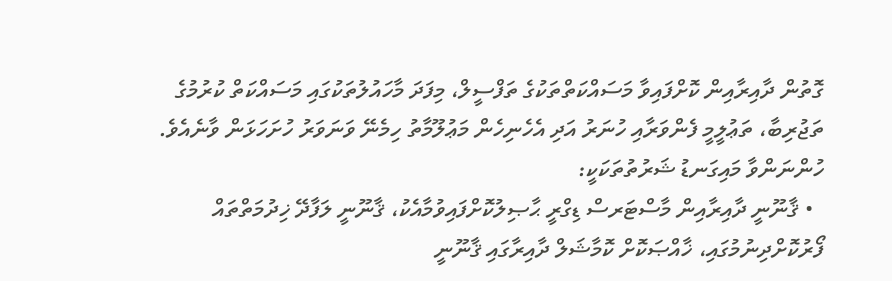ގޮތުން ދާއިރާއިން ކޮށްފައިވާ މަސައްކަތްތަކުގެ ތަފްސީލް، މިފަދަ މާހައުލުތަކުގައި މަސައްކަތް ކުރުމުގެ ތަޖުރިބާ، ތަޢުލީމީ ފެންވަރާއި ހުނަރު އަދި އެހެނިހެން މަޢުލޫމާތު ހިމެނޭ ވަނަވަރު ހުށަހަޅަން ވާނެއެވެ.
ހުންނަންވާ މައިގަނޑު ޝަރުތުތަކަކީ:
  • ޤާނޫނީ ދާއިރާއިން މާސްޓަރސް ޑިގްރީ ޙާޞިލުކޮށްފައިވުމާއެކު، ޤާނޫނީ ލަފާދޭ ޚިދުމަތްތައް ފޯރުކޮށްދިނުމުގައި، ޚާއްޞަކޮށް ކޮމާޝަލް ދާއިރާގައި ޤާނޫނީ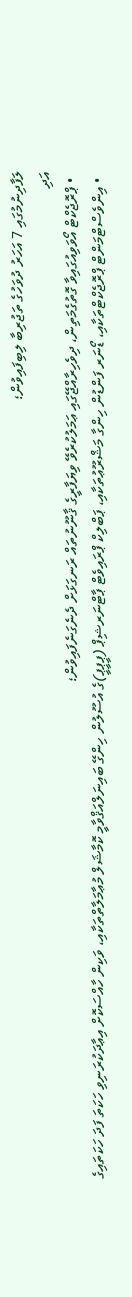ލަފާދިނުމުގައި 7 އަހަރު ދުވަހުގެ ތަޖުރިބާ ލިބިފައިވުން؛
އަދި
  • ޕްރޮޖެކްޓް އޯވަވިއުގައިވާ ގޮތުގެމަތިން، ދިވެހިރާއްޖޭގައި ޢަމަލުކުރެވޭ ވިޔަފާރީގެ ޤާނޫނުތައް ރަނގަޅަށް ދެނެގަނެފައިވުން؛
  • އިންވެސްޓްމަންޓް ޕްރޮޖެކްޓްތަކާއި، ޑޯނަރ ފަންޑުން ހިންގާ މަޝްރޫޢުތަކާއި، ޕަބްލިކް ޕްރައިވެޓް ޕާޓްނަރޝިޕް (ޕީޕީޕީ)ގެ އުސޫލުން ހިންގޭ ބައިނަލްއަޤްވާމީ ކޮމާޝަލް މުޢާމަލާތްތަކާއި، ވަކިން ހާއްސަކޮށް އިޢާދަކުރަނިވި ހަކަތަ ފަދަ ހަކަތައިގެ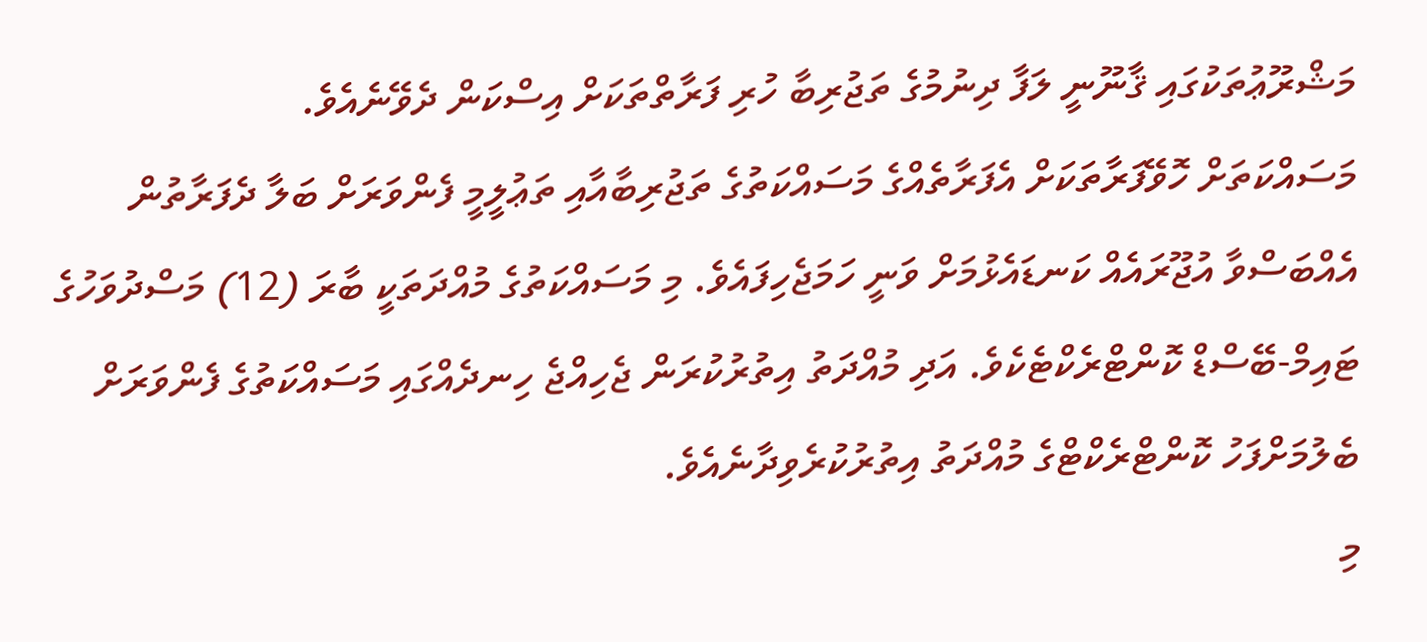މަޝްރޫޢުތަކުގައި ޤާނޫނީ ލަފާ ދިނުމުގެ ތަޖުރިބާ ހުރި ފަރާތްތަކަށް އިސްކަން ދެވޭނެއެވެ.
މަސައްކަތަށް ހޮވޭފަރާތަކަށް އެފަރާތެއްގެ މަސައްކަތުގެ ތަޖުރިބާއާއި ތަޢުލީމީ ފެންވަރަށް ބަލާ ދެފަރާތުން އެއްބަސްވާ އުޖޫރައެއް ކަނޑައެޅުމަށް ވަނީ ހަމަޖެހިފައެވެ. މި މަސައްކަތުގެ މުއްދަތަކީ ބާރަ (12) މަސްދުވަހުގެ ޓައިމް-ބޭސްޑް ކޮންޓްރެކްޓެކެވެ. އަދި މުއްދަތު އިތުރުކުރަން ޖެހިއްޖެ ހިނދެއްގައި މަސައްކަތުގެ ފެންވަރަށް ބެލުމަށްފަހު ކޮންޓްރެކްޓްގެ މުއްދަތު އިތުރުކުރެވިދާނެއެވެ.
މި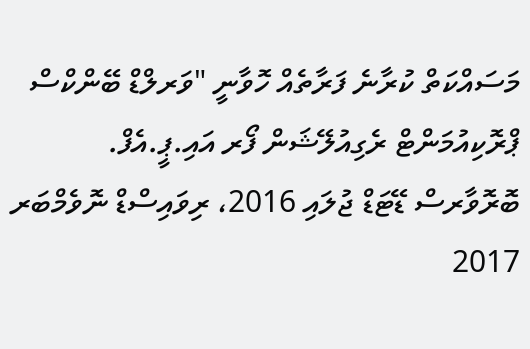މަސައްކަތް ކުރާނެ ފަރާތެއް ހޮވާނީ "ވަރލްޑް ބޭންކްސް ޕްރޮކިއުމަންޓް ރެގިއުލޭޝަން ފޯރ އައި.ޕީ.އެފް. ބޮރޮވާރސް ޑޭޓަޑް ޖުލައި 2016، ރިވައިސްޑް ނޮވެމްބަރ 2017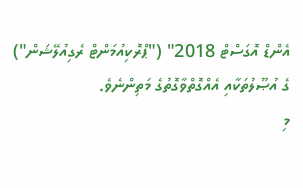އެންޑް އޮގަސްޓް 2018" ("ޕްރޮކިއުމަންޓް ރެގިއުލޭޝަން") ގެ އުޞޫލުތަކާއި އެއްގޮތްވާގޮތުގެ މަތިންނެވެ.
މި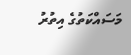މަސައްކަތުގެ އިތުރު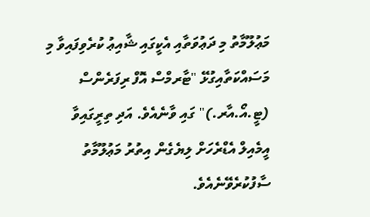މަޢުލޫމާތު މި ދަޢުވަތާއި އެކީގައި ޝާއިޢު ކުރެވިފައިވާ މި މަސައްކަތާއިގުޅޭ "ޓާރމްސް އޮފް ރިފަރެންސް (ޓީ.އޯ.އާރ.)" ގައި ވާނެއެވެ. އަދި ތިރީގައިވާ އީމެއިލް އެޑްރެހަށް ލިޔެގެން އިތުރު މަޢުލޫމާތު ސާފުކުރެވޭނެއެވެ.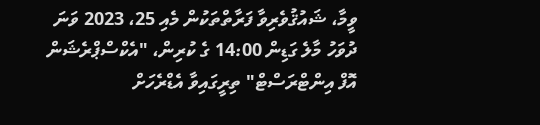ވީމާ، ޝައުޤުވެރިވާ ފަރާތްތަކުން މެއި 25، 2023 ވަނަ ދުވަހު މާލެ ގަޑިން 14:00 ގެ ކުރިން، "އެކްސްޕްރެޝަން އޮފް އިންޓްރަސްޓް" ތިރީގައިވާ އެޑްރެހަށް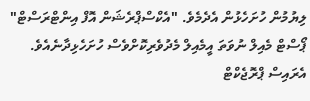ލިޔުމުން ހުށަހެޅުން އެދެމެވެ. "އެކްސްޕްރެޝަން އޮފް އިންޓްރަސްޓް" ޕޯސްޓް މެއިލް ނުވަތަ އީމެއިލް މެދުވެރިކޮށްވެސް ހުށަހެޅިދާނެއެވެ.
އެރައިސް ޕްރޮޖެކްޓް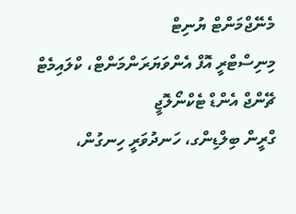މެނޭޖްމަންޓް ޔުނިޓް
މިނިސްޓްރީ އޮފް އެންވަޔަރަންމަންޓް، ކްލައިމެޓް ޗޭންޖް އެންޑް ޓެކްނޯލޮޖީ
ގްރީން ބިލްޑިންގ، ހަނދުވަރީ ހިނގުން،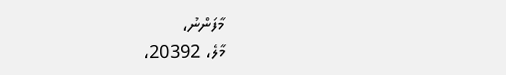މާފަންނު،
މާލެ، 20392،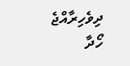ދިވެހިރާއްޖެ
ހޯދާ